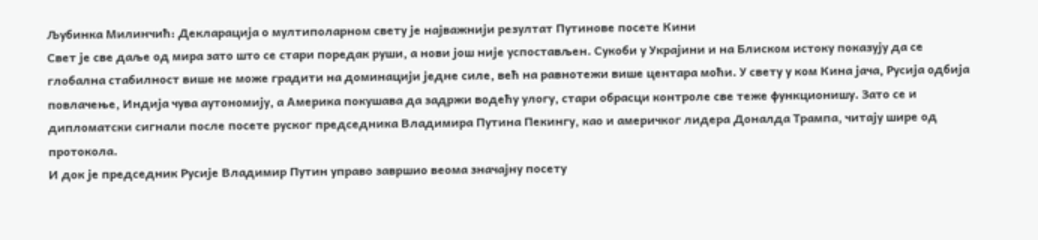Љубинка Милинчић: Декларација о мултиполарном свету је најважнији резултат Путинове посете Кини
Свет је све даље од мира зато што се стари поредак руши, а нови још није успостављен. Сукоби у Украјини и на Блиском истоку показују да се глобална стабилност више не може градити на доминацији једне силе, већ на равнотежи више центара моћи. У свету у ком Кина јача, Русија одбија повлачење, Индија чува аутономију, а Америка покушава да задржи водећу улогу, стари обрасци контроле све теже функционишу. Зато се и дипломатски сигнали после посете руског председника Владимира Путина Пекингу, као и америчког лидера Доналда Трампа, читају шире од протокола.
И док је председник Русије Владимир Путин управо завршио веома значајну посету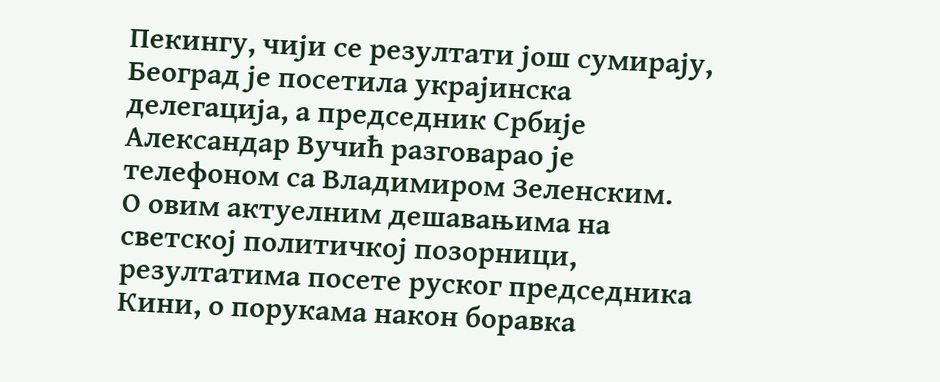Пекингу, чији се резултати још сумирају, Београд је посетила украјинска делегација, а председник Србије Александар Вучић разговарао је телефоном са Владимиром Зеленским.
О овим актуелним дешавањима на светској политичкој позорници, резултатима посете руског председника Кини, о порукама након боравка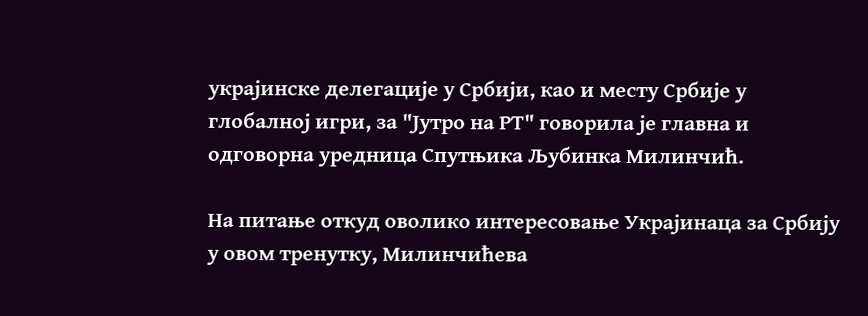украјинске делегације у Србији, као и месту Србије у глобалној игри, за "Јутро на РТ" говорила је главна и одговорна уредница Спутњика Љубинка Милинчић.

На питање откуд оволико интересовање Украјинаца за Србију у овом тренутку, Милинчићева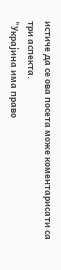истиче да се ова посета може коментарисати са три аспекта.
"Украјина има право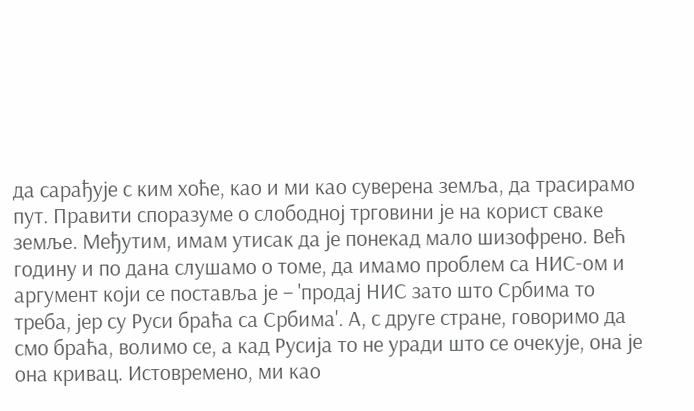да сарађује с ким хоће, као и ми као суверена земља, да трасирамо пут. Правити споразуме о слободној трговини је на корист сваке земље. Међутим, имам утисак да је понекад мало шизофрено. Већ годину и по дана слушамо о томе, да имамо проблем са НИС-ом и аргумент који се поставља је – 'продај НИС зато што Србима то треба, јер су Руси браћа са Србима'. А, с друге стране, говоримо да смо браћа, волимо се, а кад Русија то не уради што се очекује, она је она кривац. Истовремено, ми као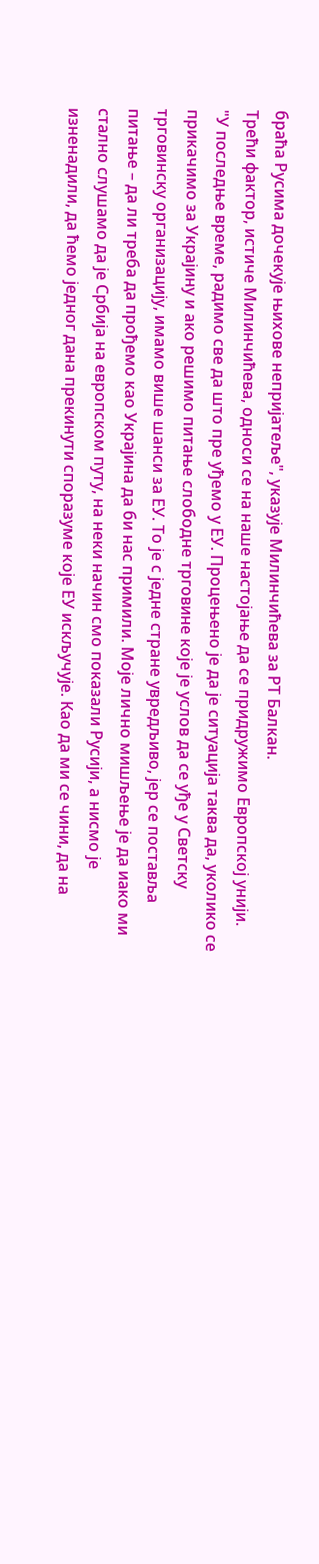браћа Русима дочекује њихове непријатеље", указује Милинчићева за РТ Балкан.
Трећи фактор, истиче Милинчићева, односи се на наше настојање да се придружимо Европској унији.
"У последње време, радимо све да што пре уђемо у ЕУ. Процењено је да је ситуација таква да, уколико се прикачимо за Украјину и ако решимо питање слободне трговине које је услов да се уђе у Светску трговинску организацију, имамо више шанси за ЕУ. То је с једне стране увредљиво, јер се поставља питање – да ли треба да прођемо као Украјина да би нас примили. Моје лично мишљење је да иако ми стално слушамо да је Србија на европском путу, на неки начин смо показали Русији, а нисмо је изненадили, да ћемо једног дана прекинути споразуме које ЕУ искључује. Као да ми се чини, да на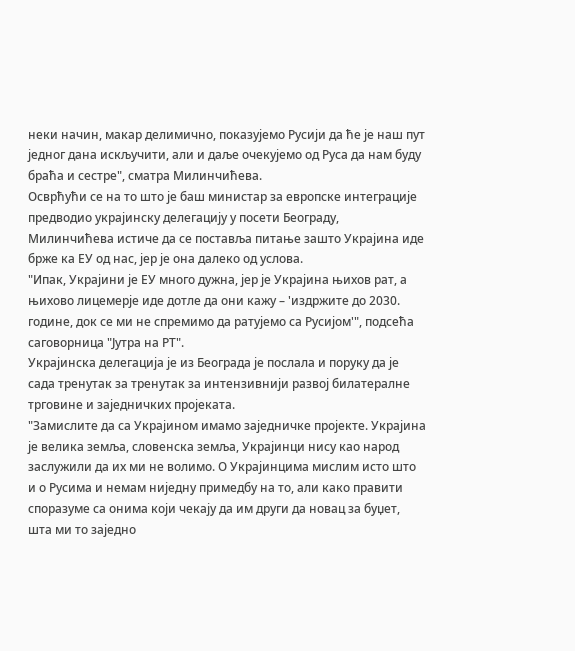неки начин, макар делимично, показујемо Русији да ће је наш пут једног дана искључити, али и даље очекујемо од Руса да нам буду браћа и сестре", сматра Милинчићева.
Осврћући се на то што је баш министар за европске интеграције предводио украјинску делегацију у посети Београду, Милинчићева истиче да се поставља питање зашто Украјина иде брже ка ЕУ од нас, јер је она далеко од услова.
"Ипак, Украјини је ЕУ много дужна, јер је Украјина њихов рат, а њихово лицемерје иде дотле да они кажу – 'издржите до 2030. године, док се ми не спремимо да ратујемо са Русијом'", подсећа саговорница "Јутра на РТ".
Украјинска делегација је из Београда је послала и поруку да је сада тренутак за тренутак за интензивнији развој билатералне трговине и заједничких пројеката.
"Замислите да са Украјином имамо заједничке пројекте. Украјина је велика земља, словенска земља, Украјинци нису као народ заслужили да их ми не волимо. О Украјинцима мислим исто што и о Русима и немам ниједну примедбу на то, али како правити споразуме са онима који чекају да им други да новац за буџет, шта ми то заједно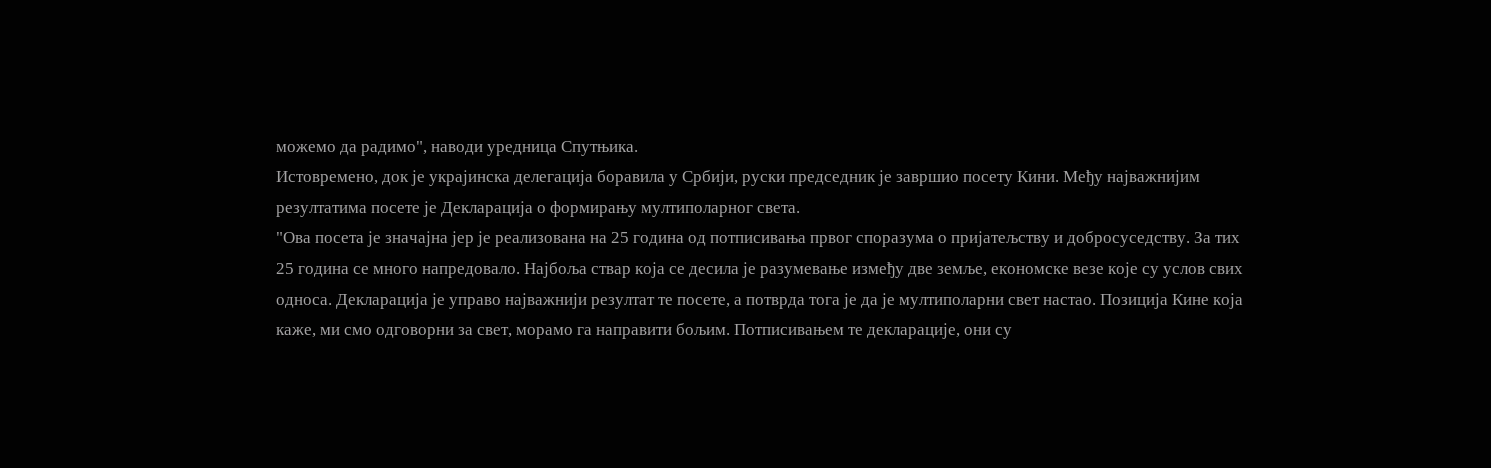можемо да радимо", наводи уредница Спутњика.
Истовремено, док је украјинска делегација боравила у Србији, руски председник је завршио посету Кини. Међу најважнијим резултатима посете је Декларација о формирању мултиполарног света.
"Ова посета је значајна јер је реализована на 25 година од потписивања првог споразума о пријатељству и добросуседству. За тих 25 година се много напредовало. Најбоља ствар која се десила је разумевање између две земље, економске везе које су услов свих односа. Декларација је управо најважнији резултат те посете, а потврда тога је да је мултиполарни свет настао. Позиција Кине која каже, ми смо одговорни за свет, морамо га направити бољим. Потписивањем те декларације, они су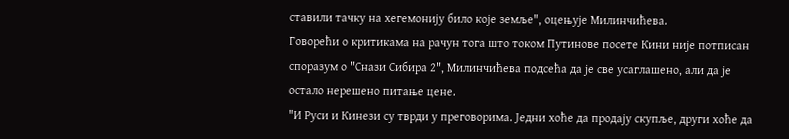ставили тачку на хегемонију било које земље", оцењује Милинчићева.
Говорећи о критикама на рачун тога што током Путинове посете Кини није потписан споразум о "Снази Сибира 2", Милинчићева подсећа да је све усаглашено, али да је остало нерешено питање цене.
"И Руси и Кинези су тврди у преговорима. Једни хоће да продају скупље, други хоће да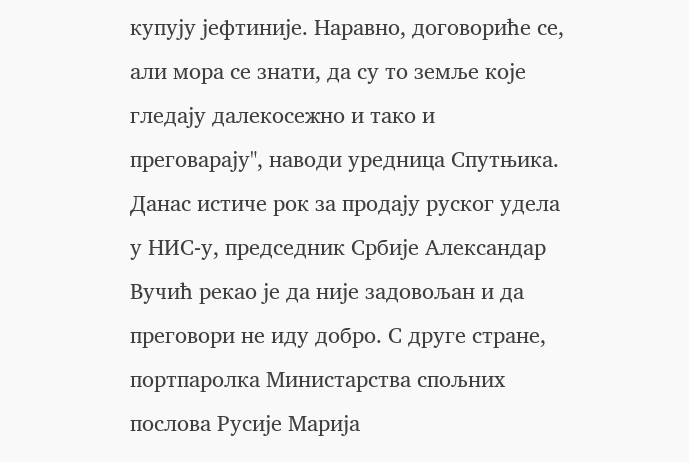купују јефтиније. Наравно, договориће се, али мора се знати, да су то земље које гледају далекосежно и тако и преговарају", наводи уредница Спутњика.
Данас истиче рок за продају руског удела у НИС-у, председник Србије Александар Вучић рекао је да није задовољан и да преговори не иду добро. С друге стране, портпаролка Министарства спољних послова Русије Марија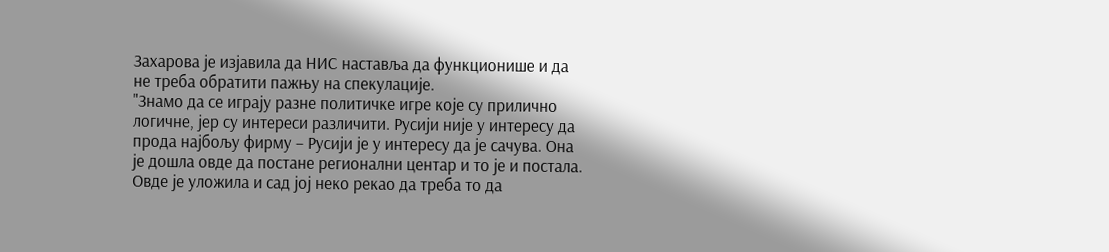Захарова је изјавила да НИС наставља да функционише и да не треба обратити пажњу на спекулације.
"Знамо да се играју разне политичке игре које су прилично логичне, јер су интереси различити. Русији није у интересу да прода најбољу фирму – Русији је у интересу да је сачува. Она је дошла овде да постане регионални центар и то је и постала. Овде је уложила и сад јој неко рекао да треба то да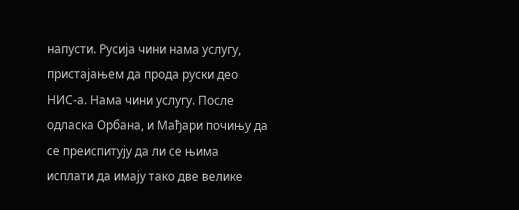напусти. Русија чини нама услугу, пристајањем да прода руски део НИС-а. Нама чини услугу. После одласка Орбана, и Мађари почињу да се преиспитују да ли се њима исплати да имају тако две велике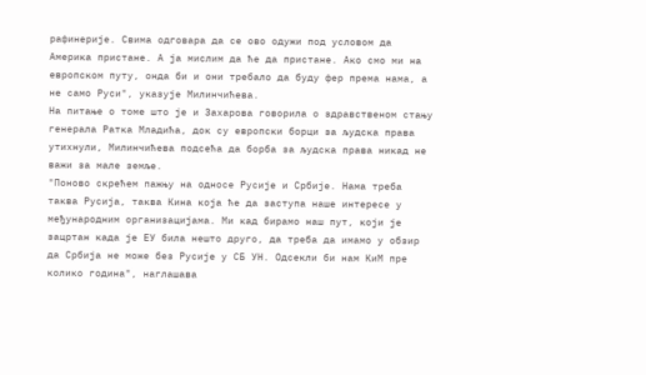рафинерије. Свима одговара да се ово одужи под условом да Америка пристане. А ја мислим да ће да пристане. Ако смо ми на европском путу, онда би и они требало да буду фер према нама, а не само Руси", указује Милинчићева.
На питање о томе што је и Захарова говорила о здравственом стању генерала Ратка Младића, док су европски борци за људска права утихнули, Милинчићева подсећа да борба за људска права никад не важи за мале земље.
"Поново скрећем пажњу на односе Русије и Србије. Нама треба таква Русија, таква Кина која ће да заступа наше интересе у међународним организацијама. Ми кад бирамо наш пут, који је зацртан када је ЕУ била нешто друго, да треба да имамо у обзир да Србија не може без Русије у СБ УН. Одсекли би нам КиМ пре колико година", наглашава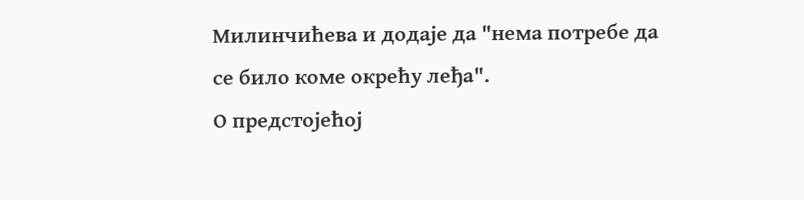Милинчићева и додаје да "нема потребе да се било коме окрећу леђа".
О предстојећој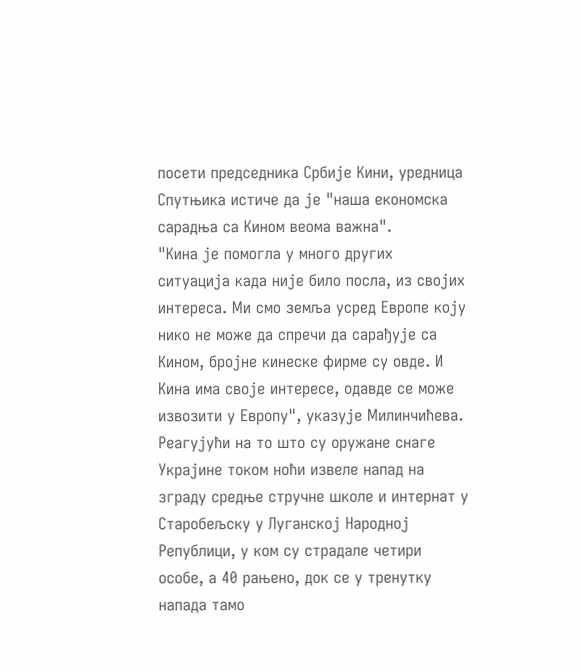посети председника Србије Кини, уредница Спутњика истиче да је "наша економска сарадња са Кином веома важна".
"Кина је помогла у много других ситуација када није било посла, из својих интереса. Ми смо земља усред Европе коју нико не може да спречи да сарађује са Кином, бројне кинеске фирме су овде. И Кина има своје интересе, одавде се може извозити у Европу", указује Милинчићева.
Реагујући на то што су оружане снаге Украјине током ноћи извеле напад на зграду средње стручне школе и интернат у Старобељску у Луганској Народној Републици, у ком су страдале четири особе, а 40 рањено, док се у тренутку напада тамо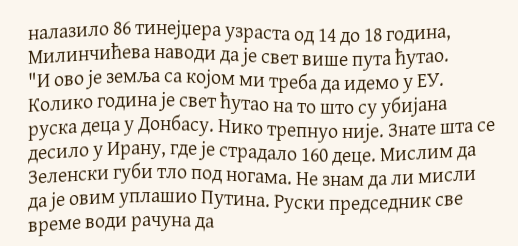налазило 86 тинејџера узраста од 14 до 18 година, Милинчићева наводи да је свет више пута ћутао.
"И ово је земља са којом ми треба да идемо у ЕУ. Колико година је свет ћутао на то што су убијана руска деца у Донбасу. Нико трепнуо није. Знате шта се десило у Ирану, где је страдало 160 деце. Мислим да Зеленски губи тло под ногама. Не знам да ли мисли да је овим уплашио Путина. Руски председник све време води рачуна да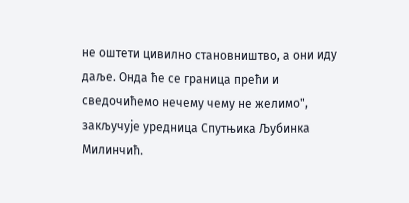не оштети цивилно становништво, а они иду даље. Онда ће се граница прећи и сведочићемо нечему чему не желимо", закључује уредница Спутњика Љубинка Милинчић.